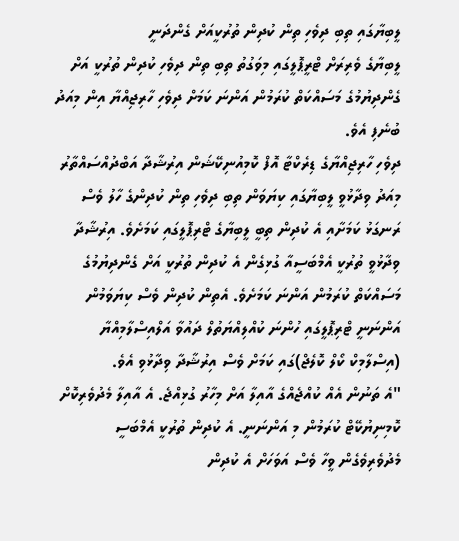ލީބިޔާގައި ތިބި ދިވެހި ތިން ކުދިން ތުރުކީއަށް ގެންދަނީ
ލީބިޔާގެ ވެރިރަށް ޓްރީޕޮލީގައި މިވަގުތު ތިބި ތިން ދިވެހި ކުދިން ތުރުކީ އަށް ގެންދިޔުމުގެ މަސައްކަތް ކުރަމުން އަންނަ ކަމަށް ދިވެހި ހާރިޖިއްޔާ އިން މިއަދު ބުނެފި އެވެ.
ދިވެހި ހާރިޖިއްޔާގެ ޑިރެކްޓާ އޮފް ކޮމިއުނިކޭޝަން އިރުޝާދާ އަބްދުއްސައްތާރު މިއަދު ވިދާޅުވީ ލީބިޔާގައި ކިޔަވަން ތިބި ދިވެހި ތިން ކުދިންގެ ހާލު ވެސް ރަނގަޅު ކަމަށާއި އެ ކުދިން ތިބީ ލީބިޔާގެ ޓްރިޕޮލީގައި ކަމަށެވެ. އިރުޝާދާ ވިދާޅުވީ ތުރުކީ އެމްބަސީއާ ގުޅިގެން އެ ކުދިން ތުރުކީ އަށް ގެންދިޔުމުގެ މަސައްކަތް ކުރަމުން އަންނަ ކަމަށެވެ. އެތިން ކުދިން ވެސް ކިޔަވަމުން އަންނަނީ ޓްރިޕޮލީގައި ހުންނަ ކުއްލިއްޔަތުލް ދައުވާ އަލްއިސްލާމިއްޔާ (އިސްލާމިކް ކޯލް ކޮލެޖް)ގައި ކަމަށް ވެސް އިރުޝާދާ ވިދާޅުވި އެވެ.
"އެ ތަނުން އެއް ކުއްޖެއްގެ އާއިލާ އަށް މިހާރު ގުޅިއްޖެ. އެ އާއިލާ މެދުވެރިކޮށް ކޮމިނިޔުކޭޓް ކުރަމުން މި އަންނަނީ. އެ ކުދިން ތުރުކީ އެމްބަސީ މެދުވެރިވެގެން ވީހާ ވެސް އަވަހަށް އެ ކުދިން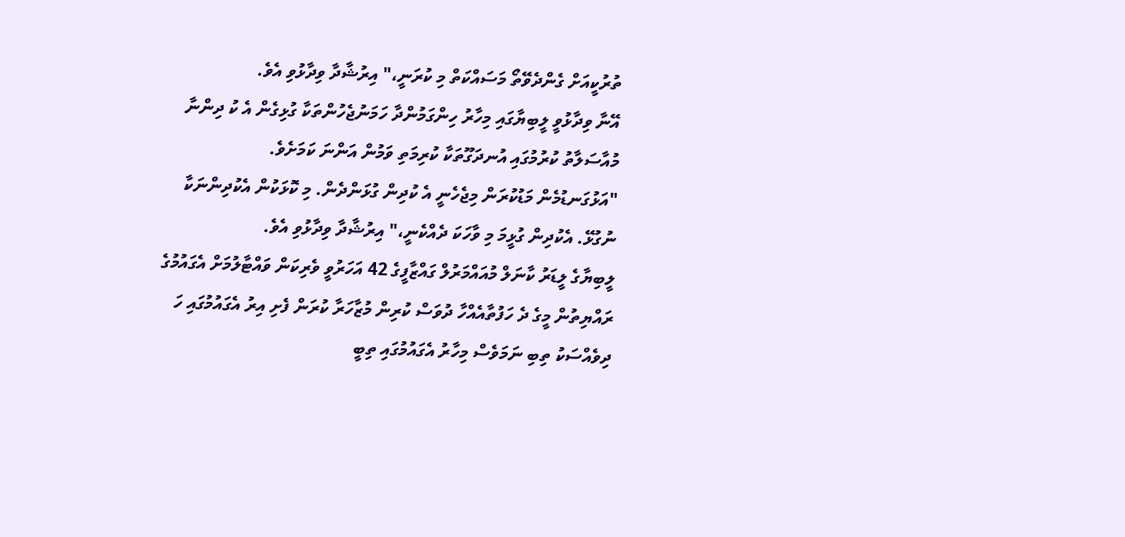ތުރުކީއަށް ގެންދެވޭތޯ މަސައްކަތް މި ކުރަނީ،" އިރުޝާދާ ވިދާޅުވި އެވެ.
އޭނާ ވިދާޅުވީ ލީބިޔާގައި މިހާރު ހިންގަމުންދާ ހަމަނުޖެހުންތަކާ ގުޅިގެން އެ ކު ދިންނާ މުއާސަލާތު ކުރުމުގައި އުނދަގޫތަކާ ކުރިމަތި ވަމުން އަންނަ ކަމަށެވެ.
"އަޅުގަނޑުމެން މަޑުކުރަން މިޖެހެނީ އެ ކުދިން ގުޅަންދެން. މި ކޮޅަކުން އެކުދިންނަކާ ނުގުޅޭ. އެކުދިން ގުޅީމަ މި ވާހަކަ ދެއްކެނީ،" އިރުޝާދާ ވިދާޅުވި އެވެ.
ލީބިޔާގެ ލީޑަރު ކާނަލް މުއައްމަރުލް ގައްޒާފީގެ 42 އަހަރުވީ ވެރިކަން ވައްޓާލުމަށް އެގައުމުގެ ރައްޔިތުން މީގެ ދެ ހަފުތާއެއްހާ ދުވަސް ކުރިން މުޒާހަރާ ކުރަން ފެށި އިރު އެގައުމުގައި ހަ ދިވެއްސަކު ތިބި ނަމަވެސް މިހާރު އެގައުމުގައި ތިބީ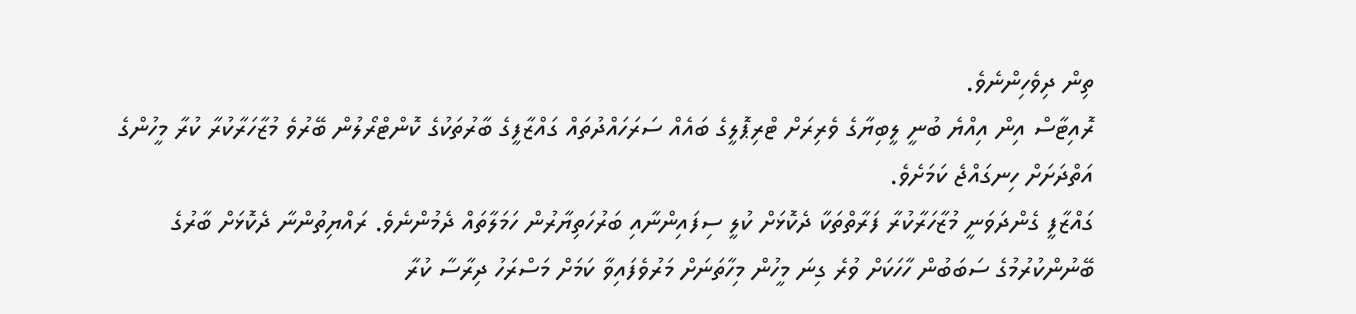ތިން ދިވެހިންނެވެ.
ރޮއިޓާސް އިން އިއްޔެ ބުނީ ލީބިޔާގެ ވެރިރަށް ޓްރިޕޮލީގެ ބައެއް ސަރަހައްދުތައް ގައްޒާފީގެ ބާރުތަކުގެ ކޮންޓްރޯލުން ބޭރުވެ މުޒާހަރާކުރާ ކުރާ މީހުންގެ އަތްދަށަށް ހިނގައްޖެ ކަމަށެވެ.
ގައްޒާފީ ގެންދަވަނީ މުޒާހަރާކުރާ ފަރާތްތަކާ ދެކޮޅަށް ކުލީ ސިފައިންނާއި ބަރުހަތިޔާރުން ހަމަލާތައް ދެމުންނެވެ. ރައްޔިތުންނާ ދެކޮޅަށް ބާރުގެ ބޭނުންކުރުމުގެ ސަބަބުން ހާހަކަށް ވުރެ ގިނަ މީހުން މިހާތަނަށް މަރުވެފައިވާ ކަމަށް މަސްރަހު ދިރާސާ ކުރާ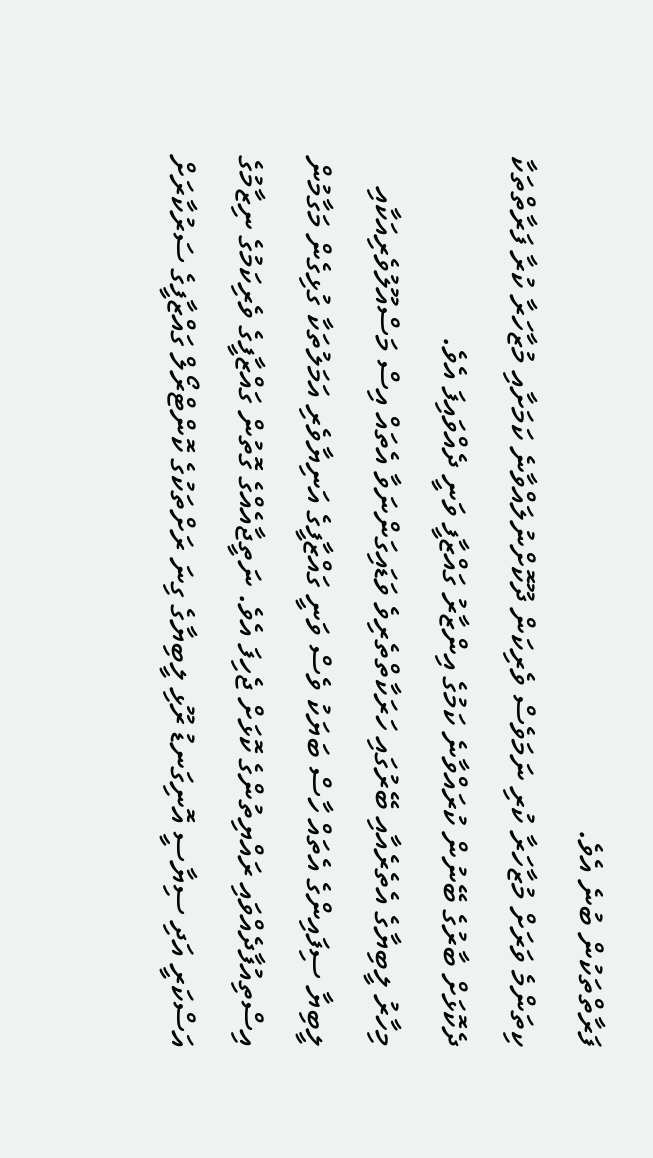ފަރާތްތަކުން ބުނެ އެވެ.
ކިތަންމެ ވަރަށް މުޒާހަރާ ކުރި ނަމަވެސް ވެރިކަން ދޫކޮށްނުލައްވާނެ ކަމަށާއި މުޒާހަރާ ކުރާ ފަރާތްތަކާ ދެކޮޅަށް ބާރުގެ ބޭނުން ކުރައްވާނެ ކަމުގެ އިންޒާރު ގައްޒާފީ ވަނީ ދެއްވައިފަ އެވެ.
މިހާރު ލީބިޔާގެ އެތެރެއާއި ބޭރުގައި ހަރަކާތްތެރިވެ ވަޑައިގަންނަވާ އެތައް އިސް މަސްއޫލުވެރިއަކާއި ލީބިޔާ ސިފައިންގެ އެތައް ހާސް ބަޔަކު ވެސް ވަނީ ގައްޒާފީގެ އަނިޔާވެރި އަމަލުތަކާ ގުޅިގެން މަގާމުން އިސްތިއުފާދެއްވައި ރައްޔިތުންގެ ކޮޅަށް ޖެހިފަ އެވެ. ނަތީޖާއެއްގެ ގޮތުން ގައްޒާފީގެ ވެރިކަމުގެ ނިޒާމުގެ އަސްކަރީ އަދި ސިޔާސީ އޮނިގަނޑު ރޫޅި ލީބިޔާގެ ގިނަ ރަށްތަކުގެ ކޮންޓްރޯލް ގައްޒާފީގެ ސަރުކާރަށް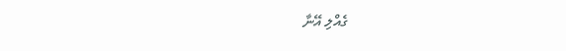ގެއްލި އޭނާ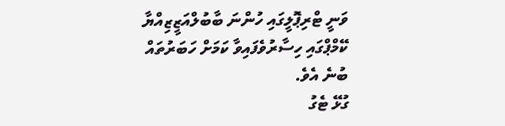ވަނީ ޓްރިޕޮލީގައި ހުންނަ ބާބުލްއަޒީޒިއްޔާ ކޭމްޕްގައި ހިސާރުވެފައިވާ ކަމަށް ހަބަރުތައް ބުނެ އެވެ.
ގުޅޭ ޓެގު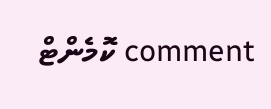comment ކޮމެންޓް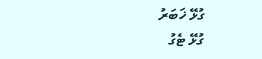ގުޅޭ ޚަބަރު
ގުޅޭ ޓެގު